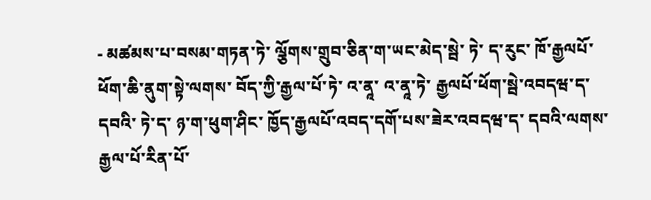- མཚམས་པ་བསམ་གཏན་ཏེ་ ལྕོགས་གྲུབ་ཅིན་ག་ཡང་མེད་སྦེ་ ཏེ་ ད་རུང་ ཁོ་རྒྱལཔོ་ཕོག་ཆི་ནུག་སྟེ་ལགས་ བོད་ཀྱི་རྒྱལ་པོ་ཏེ་ འ་ནཱ་ འ་ནཱ་ཏེ་ རྒྱལཔོ་ཕོག་སྦེ་འབདཝ་ད་ དབའི་ ཏེ་ད་ ཉ་ག་ཕུག་ཤིང་ ཁྱོད་རྒྱལཔོ་འབད་དགོ་པས་ཟེར་འབདཝ་ད་ དབའི་ལགས་ རྒྱལ་པོ་རིན་པོ་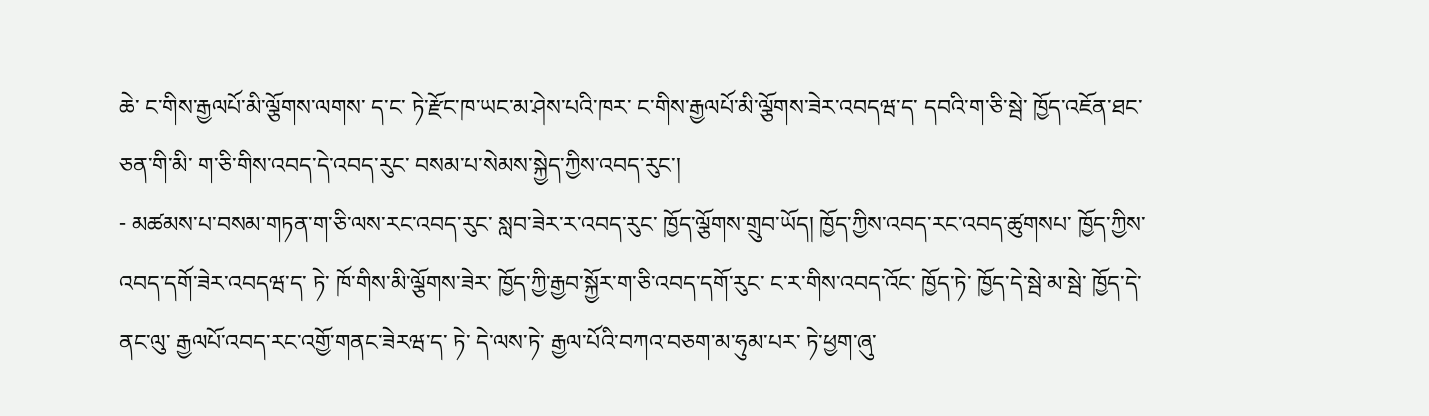ཆེ་ ང་གིས་རྒྱལཔོ་མི་ལྕོགས་ལགས་ ད་ང་ ཏེ་རྫོང་ཁ་ཡང་མ་ཤེས་པའི་ཁར་ ང་གིས་རྒྱལཔོ་མི་ལྕོགས་ཟེར་འབདཝ་ད་ དབའི་ག་ཅི་སྦེ་ ཁྱོད་འཇོན་ཐང་ཅན་གི་མི་ ག་ཅི་གིས་འབད་དེ་འབད་རུང་ བསམ་པ་སེམས་སྐྱེད་ཀྱིས་འབད་རུང་།
- མཚམས་པ་བསམ་གཏན་ག་ཅི་ལས་རང་འབད་རུང་ སླབ་ཟེར་ར་འབད་རུང་ ཁྱོད་ལྕོགས་གྲུབ་ཡོད། ཁྱོད་ཀྱིས་འབད་རང་འབད་ཚུགསཔ་ ཁྱོད་ཀྱིས་འབད་དགོ་ཟེར་འབདཝ་ད་ ཏེ་ ཁོ་གིས་མི་ལྕོགས་ཟེར་ ཁྱོད་ཀྱི་རྒྱབ་སྐྱོར་ག་ཅི་འབད་དགོ་རུང་ ང་ར་གིས་འབད་འོང་ ཁྱོད་ཏེ་ ཁྱོད་དེ་སྦེ་མ་སྦེ་ ཁྱོད་དེ་ནང་ལུ་ རྒྱལཔོ་འབད་རང་འགྱོ་གནང་ཟེརཝ་ད་ ཏེ་ དེ་ལས་ཏེ་ རྒྱལ་པོའི་བཀའ་བཅག་མ་ཧུམ་པར་ ཏེ་ཕྱག་ཞུ་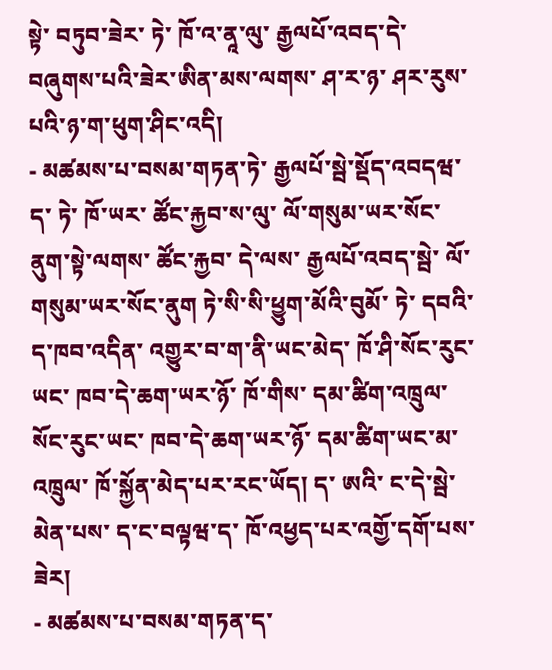སྟེ་ བཏུབ་ཟེར་ ཏེ་ ཁོ་འ་ནཱ་ལུ་ རྒྱལཔོ་འབད་དེ་བཞུགས་པའི་ཟེར་ཨིན་མས་ལགས་ ཤ་ར་ཉ་ ཤར་རུས་པའི་ཉ་ག་ཕུག་ཤིང་འདི།
- མཚམས་པ་བསམ་གཏན་ཏེ་ རྒྱལཔོ་སྦེ་སྡོད་འབདཝ་ད་ ཏེ་ ཁོ་ཡར་ ཚོང་རྐྱབ་ས་ལུ་ ལོ་གསུམ་ཡར་སོང་ནུག་སྟེ་ལགས་ ཚོང་རྐྱབ་ དེ་ལས་ རྒྱལཔོ་འབད་སྦེ་ ལོ་གསུམ་ཡར་སོང་ནུག ཏེ་སི་སི་ཕྱུག་མོའི་བུམོ་ ཏེ་ དབའི་ ད་ཁབ་འདིན་ འགྱུར་བ་ག་ནི་ཡང་མེད་ ཁོ་ཤི་སོང་རུང་ཡང་ ཁབ་དེ་ཆག་ཡར་ཉོ་ ཁོ་གིས་ དམ་ཚིག་འཁྲུལ་སོང་རུང་ཡང་ ཁབ་དེ་ཆག་ཡར་ཉོ་ དམ་ཚིག་ཡང་མ་འཁྲུལ་ ཁོ་སྐྱོན་མེད་པར་རང་ཡོད། ད་ ཨའི་ ང་དེ་སྦེ་མེན་པས་ ད་ང་བལྟཝ་ད་ ཁོ་འཕྱད་པར་འགྱོ་དགོ་པས་ཟེར།
- མཚམས་པ་བསམ་གཏན་ད་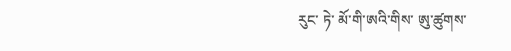རུང་ ཏེ་ མོ་གི་ཨའི་གིས་ ཨུ་ཚུགས་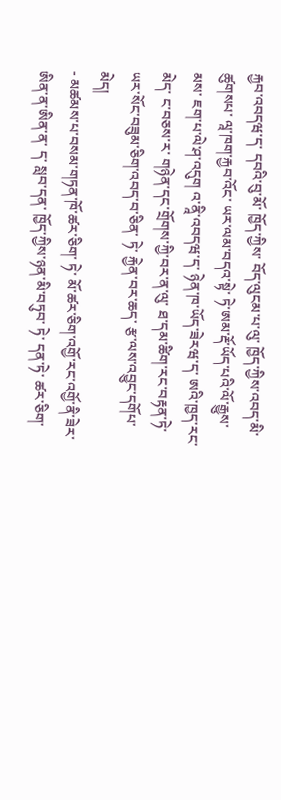རྐྱབ་འབདཝ་ད་ དབའི་བུ་མོ་ ཁྱོད་ཀྱིས་ བོད་ལུངམ་པ་ལུ་ ཁྱོད་ཀྱིས་འབད་མི་ཚུགསཔ་ ལཱ་ཁག་རྐྱབ་འོང་ ཡར་ལམ་བདའ་སྟེ་ ཏེ་ཨམ་རྡོ་ཡོད་པའི་ལོ་རྒྱུས་མས་ ཇག་པ་ལེ་ཤ་འདུག འ་ནཱི་འབདཝ་ད་ ཉེན་ཁ་ཡོད་ཟེརཝ་ད་ ཨའི་ཁྱད་རང་མེད་ ང་བཅས་ར་ གཉེན་དང་གྲོགས་ཀྱི་བར་ན་ལུ་ ཐ་དམ་ཚིག་རང་བརྟན་ཏེ་ཡར་སོང་བཟུམ་ཅིག་འབད་བ་ཅིན་ ཏེ་ རྐྱེན་བར་ཆད་ རྩ་ལས་འབྱུང་དགོཔ་མེད།
- མཚམས་པ་བསམ་གཏན་ཁོ་ཚར་ཅིག་ ཏེ་ མོ་ཚར་ཅིག་འགྱོ་རང་འགྱོ་ནི་ཟེར་ ཨིན་ན་ཨིན་ན་ ད་ སླབ་དན་ ཁྱོད་ཀྱིས་ཉན་མི་བཏུབ་ ཏེ་ དན་ཏེ་ ཚར་ཅིག་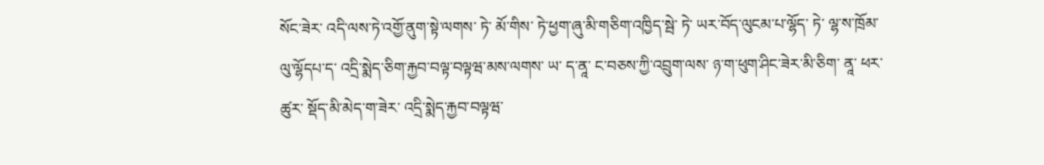སོང་ཟེར་ འདི་ལས་ཏེ་འགྱོ་ནུག་སྟེ་ལགས་ ཏེ་ མོ་གིས་ ཏེ་ཕྱག་ཞུ་མི་གཅིག་འཁྱིད་སྦེ་ ཏེ་ ཡར་བོད་ལུངམ་པ་ལྷོད་ ཏེ་ ལྷ་ས་ཁྲོམ་ལུ་ལྷོདཔ་ད་ འདྲི་སྨེད་ཅིག་རྐྱབ་བལྟ་བལྟཝ་མས་ལགས་ ཡ་ ད་ནཱ་ ང་བཅས་ཀྱི་འབྲུག་ལས་ ཉ་ག་ཕུག་ཤིང་ཟེར་མི་ཅིག་ ནཱ་ ཕར་ཚུར་ སྡོད་མི་མེད་ག་ཟེར་ འདྲི་སྨེད་རྐྱབ་བལྟཝ་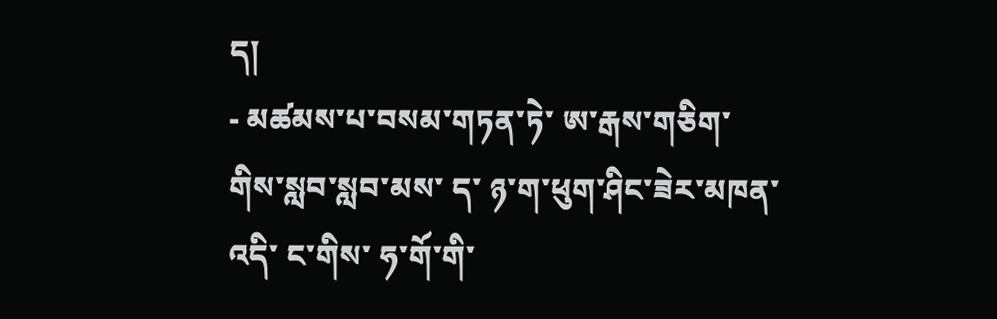ད།
- མཚམས་པ་བསམ་གཏན་ཏེ་ ཨ་རྒས་གཅིག་གིས་སླབ་སླབ་མས་ ད་ ཉ་ག་ཕུག་ཤིང་ཟེར་མཁན་འདི་ ང་གིས་ ཧ་གོ་གི་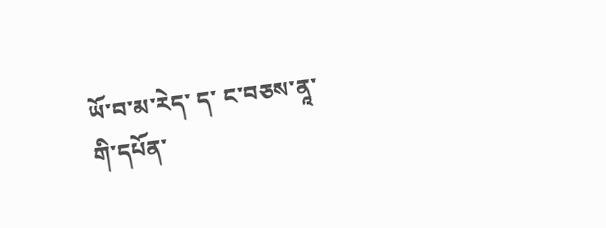ཡོ་བ་མ་རེད་ ད་ ང་བཅས་ནཱ་གི་དཔོན་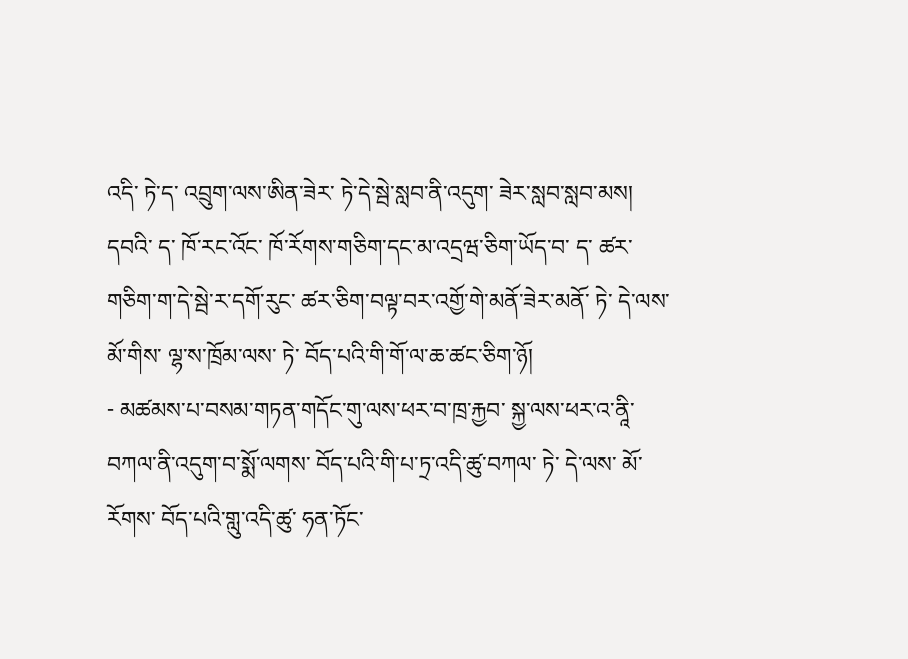འདི་ ཏེ་ད་ འབྲུག་ལས་ཨིན་ཟེར་ ཏེ་དེ་སྦེ་སླབ་ནི་འདུག་ ཟེར་སླབ་སླབ་མས། དབའི་ ད་ ཁོ་རང་འོང་ ཁོ་རོགས་གཅིག་དང་མ་འདྲཝ་ཅིག་ཡོད་བ་ ད་ ཚར་གཅིག་ག་དེ་སྦེ་ར་དགོ་རུང་ ཚར་ཅིག་བལྟ་བར་འགྱོ་གེ་མནོ་ཟེར་མནོ་ ཏེ་ དེ་ལས་ མོ་གིས་ ལྷ་ས་ཁྲོམ་ལས་ ཏེ་ བོད་པའི་གི་གོ་ལ་ཆ་ཚང་ཅིག་ཉོ།
- མཚམས་པ་བསམ་གཏན་གདོང་གུ་ལས་ཕར་བ་ཁྲ་རྐྱབ་ སྐྱ་ལས་ཕར་འ་ནཱི་བཀལ་ནི་འདུག་བ་སྨོ་ལགས་ བོད་པའི་གི་པ་ཏྲ་འདི་ཚུ་བཀལ་ ཏེ་ དེ་ལས་ མོ་རོགས་ བོད་པའི་གླུ་འདི་ཚུ་ ཧན་ཏོང་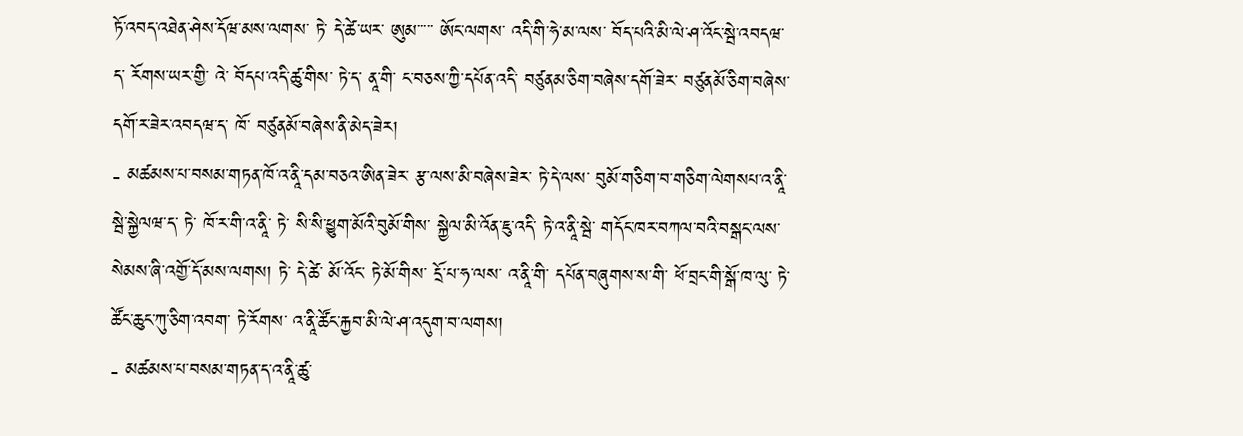ཏོ་འབད་འཐེན་ཤེས་དོཝ་མས་ལགས་ ཏེ་ དེ་ཚེ་ཡར་ ཨུམ་་་་་ ཨོང་ལགས་ འདི་གི་ཧེ་མ་ལས་ བོད་པའི་མི་ལེ་ཤ་འོང་སྦེ་འབདཝ་ད་ རོགས་ཡར་གྱི་ འེ་ བོདཔ་འདི་ཚུ་གིས་ ཏེ་ད་ ནཱ་གི་ ང་བཅས་ཀྱི་དཔོན་འདི་ བཙུནམ་ཅིག་བཞེས་དགོ་ཟེར་ བཙུནམོ་ཅིག་བཞེས་དགོ་ར་ཟེར་འབདཝ་ད་ ཁོ་ བཙུནམོ་བཞེས་ནི་མེད་ཟེར།
- མཚམས་པ་བསམ་གཏན་ཁོ་འ་ནཱི་དམ་བཅའ་ཨིན་ཟེར་ རྩ་ལས་མི་བཞེས་ཟེར་ ཏེ་དེ་ལས་ བུམོ་གཅིག་བ་གཅིག་ལེགསཔ་འ་ནཱི་སྦེ་སྐྱེལཝ་ད་ ཏེ་ ཁོ་ར་གི་འ་ནཱི་ ཏེ་ སི་སི་ཕྱུག་མོའི་བུམོ་གིས་ སྐྱེལ་མི་འོན་ཇུ་འདི་ ཏེ་འ་ནཱི་སྦེ་ གདོང་ཁར་བཀལ་བའི་བསྒང་ལས་ སེམས་ཞི་འགྱོ་དོ་མས་ལགས། ཏེ་ དེ་ཚེ་ མོ་འོང་ ཏེ་མོ་གིས་ དྲོ་པ་ཧ་ལས་ འ་ནཱི་གི་ དཔོན་བཞུགས་ས་གི་ ཕོ་བྲང་གི་སྒོ་ཁ་ལུ་ ཏེ་ཚོང་ཆུང་ཀུ་ཅིག་འབག་ ཏེ་རོགས་ འ་ནཱི་ཚོང་རྐྱབ་མི་ལེ་ཤ་འདུག་བ་ལགས།
- མཚམས་པ་བསམ་གཏན་ད་འ་ནཱི་ཚུ་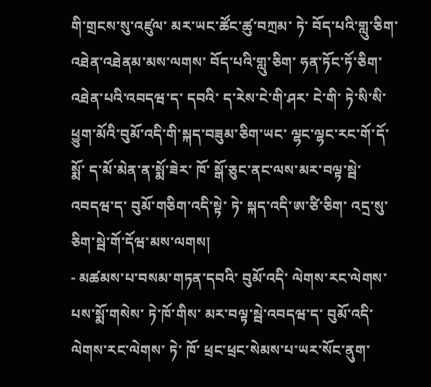གི་གྲངས་སུ་འཛུལ་ མར་ཡང་ཚོང་ཚུ་བཀྲམ་ ཏེ་ བོད་པའི་གླུ་ཅིག་འཐེན་འཐེནམ་མས་ལགས་ བོད་པའི་གླུ་ཅིག་ ཧན་ཏོང་ཏོ་ཅིག་འཐེན་པའི་འབདཝ་ད་ དབའི་ ད་རེས་ངེ་གི་ཤར་ ངེ་གི་ ཏེ་སི་སི་ཕྱུག་མོའི་བུམོ་འདི་གི་སྐད་བཟུམ་ཅིག་ཡང་ ལྷང་ལྷང་རང་གོ་དོ་སྨོ་ ད་མོ་མེན་ན་སྨོ་ཟེར་ ཁོ་ སྒོ་ཅུང་ནང་ལས་མར་བལྟ་སྦེ་འབདཝ་ད་ བུམོ་གཅིག་འདི་སྟེ་ ཏེ་ སྐད་འདི་ཨ་ཙི་ཅིག་ འདྲ་སུ་ཅིག་སྦེ་གོ་དོཝ་མས་ལགས།
- མཚམས་པ་བསམ་གཏན་དབའི་ བུམོ་འདི་ ལེགས་རང་ལེགས་པས་སྨོ་གསེས་ ཏེ་ཁོ་གིས་ མར་བལྟ་སྦེ་འབདཝ་ད་ བུམོ་འདི་ལེགས་རང་ལེགས་ ཏེ་ ཁོ་ ཕྲང་ཕྲང་སེམས་པ་ཡར་སོང་ནུག་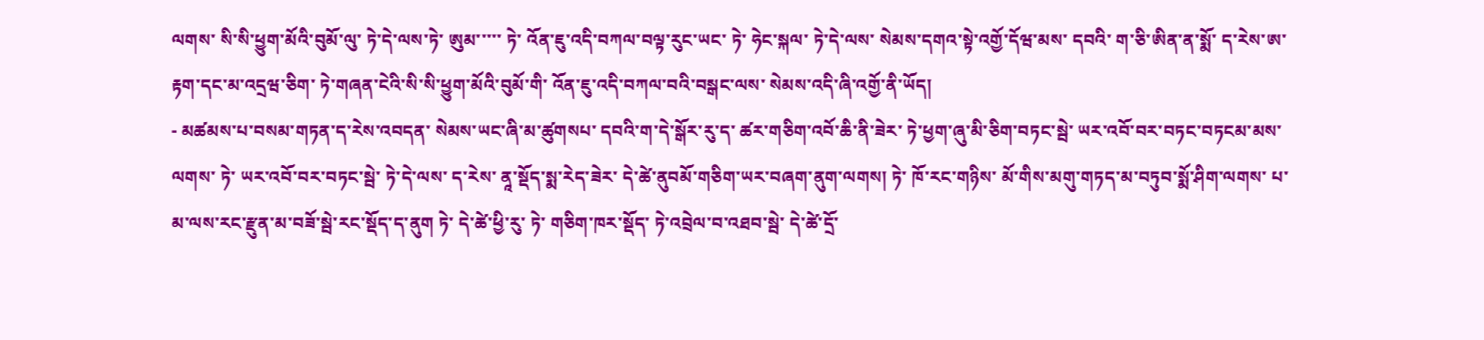ལགས་ སི་སི་ཕྱུག་མོའི་བུམོ་ལུ་ ཏེ་དེ་ལས་ཏེ་ ཨུམ་་་་་ ཏེ་ འོན་ཇུ་འདི་བཀལ་བལྟ་རུང་ཡང་ ཏེ་ ཧེང་སྐལ་ ཏེ་དེ་ལས་ སེམས་དགའ་སྟེ་འགྱོ་དོཝ་མས་ དབའི་ ག་ཅི་ཨིན་ན་སྨོ་ ད་རེས་ཨ་རྟག་དང་མ་འདྲཝ་ཅིག་ ཏེ་གཞན་ངེའི་སི་སི་ཕྱུག་མོའི་བུམོ་གི་ འོན་ཇུ་འདི་བཀལ་བའི་བསྒང་ལས་ སེམས་འདི་ཞི་འགྱོ་ནི་ཡོད།
- མཚམས་པ་བསམ་གཏན་ད་རེས་འབདན་ སེམས་ཡང་ཞི་མ་ཚུགསཔ་ དབའི་ག་དེ་སྒོར་རུ་ད་ ཚར་གཅིག་འབོ་ཆི་ནི་ཟེར་ ཏེ་ཕྱག་ཞུ་མི་ཅིག་བཏང་སྦེ་ ཡར་འབོ་བར་བཏང་བཏངམ་མས་ལགས་ ཏེ་ ཡར་འབོ་བར་བཏང་སྦེ་ ཏེ་དེ་ལས་ ད་རེས་ ནཱ་སྡོད་སྨ་རེད་ཟེར་ དེ་ཚེ་ནུབམོ་གཅིག་ཡར་བཞག་ནུག་ལགས། ཏེ་ ཁོ་རང་གཉིས་ མོ་གིས་མགུ་གཏད་མ་བཏུབ་སྨོ་ཤིག་ལགས་ པ་མ་ལས་རང་རྫུན་མ་བཟོ་སྦེ་རང་སྡོད་ད་ནུག ཏེ་ དེ་ཚེ་ཕྱི་རུ་ ཏེ་ གཅིག་ཁར་སྡོད་ ཏེ་འབྲེལ་བ་འཐབ་སྦེ་ དེ་ཚེ་དྲོ་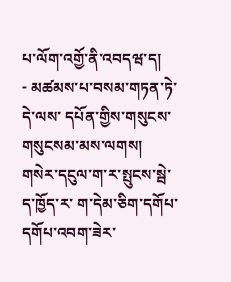པ་ལོག་འགྱོ་ནི་འབདཝ་ད།
- མཚམས་པ་བསམ་གཏན་ཏེ་ དེ་ལས་ དཔོན་གྱིས་གསུངས་གསུངསམ་མས་ལགས། གསེར་དངུལ་ག་ར་སྤུངས་སྦེ་ ད་ཁྱོད་ར་ ག་དེམ་ཅིག་དགོཔ་དགོཔ་འབག་ཟེར་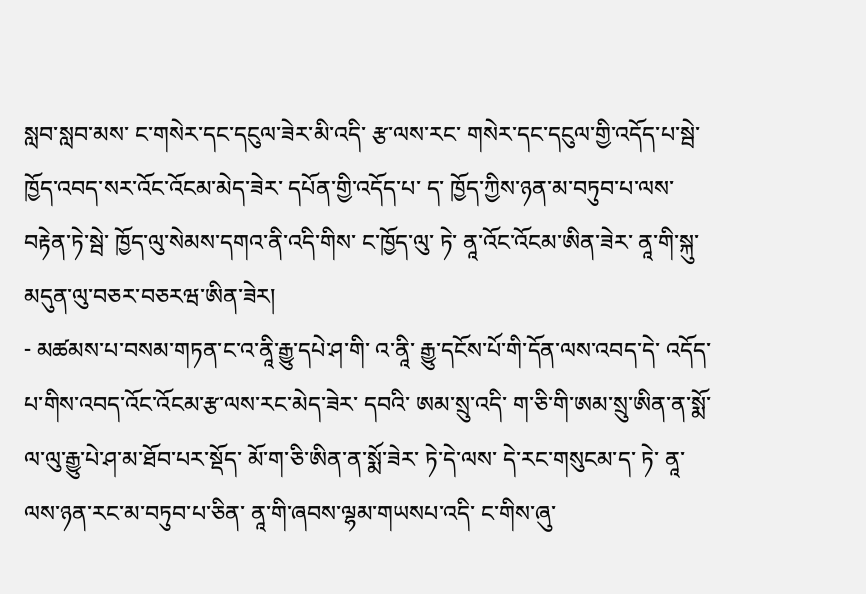སླབ་སླབ་མས་ ང་གསེར་དང་དངུལ་ཟེར་མི་འདི་ རྩ་ལས་རང་ གསེར་དང་དངུལ་གྱི་འདོད་པ་སྦེ་ ཁྱོད་འབད་སར་འོང་འོངམ་མེད་ཟེར་ དཔོན་གྱི་འདོད་པ་ ད་ ཁྱོད་ཀྱིས་ཉན་མ་བཏུབ་པ་ལས་བརྟེན་ཏེ་སྦེ་ ཁྱོད་ལུ་སེམས་དགའ་ནི་འདི་གིས་ ང་ཁྱོད་ལུ་ ཏེ་ ནཱ་འོང་འོངམ་ཨིན་ཟེར་ ནཱ་གི་སྐུ་མདུན་ལུ་བཅར་བཅརཝ་ཨིན་ཟེར།
- མཚམས་པ་བསམ་གཏན་ང་འ་ནཱི་རྒྱུ་དཔེ་ཤ་གི་ འ་ནཱི་ རྒྱུ་དངོས་པོ་གི་དོན་ལས་འབད་དེ་ འདོད་པ་གིས་འབད་འོང་འོངམ་རྩ་ལས་རང་མེད་ཟེར་ དབའི་ ཨམ་སྲུ་འདི་ ག་ཅི་གི་ཨམ་སྲུ་ཨིན་ན་སྨོ་ ལ་ལུ་རྒྱུ་པེ་ཤ་མ་ཐོབ་པར་སྡོད་ མོ་ག་ཅི་ཨིན་ན་སྨོ་ཟེར་ ཏེ་དེ་ལས་ དེ་རང་གསུངམ་ད་ ཏེ་ ནཱ་ལས་ཉན་རང་མ་བཏུབ་པ་ཅིན་ ནཱ་གི་ཞབས་ལྷམ་གཡསཔ་འདི་ ང་གིས་ཞུ་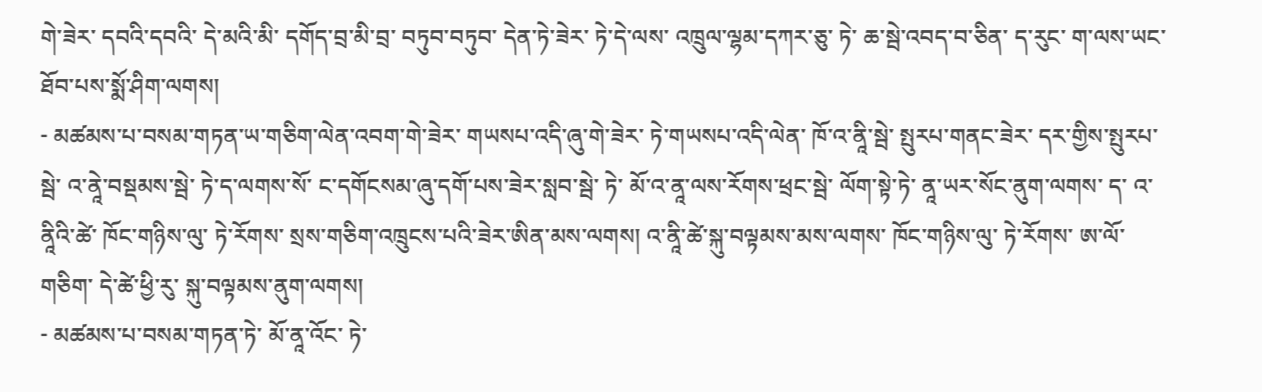གེ་ཟེར་ དབའི་དབའི་ དེ་མའི་མི་ དགོད་བྲ་མི་བྲ་ བཏུབ་བཏུབ་ དེན་ཏེ་ཟེར་ ཏེ་དེ་ལས་ འཁྲུལ་ལྷམ་དཀར་ཅུ་ ཏེ་ ཆ་སྦེ་འབད་བ་ཅིན་ ད་རུང་ ག་ལས་ཡང་ཐོབ་པས་སྨོ་ཤིག་ལགས།
- མཚམས་པ་བསམ་གཏན་ཡ་གཅིག་ལེན་འབག་གེ་ཟེར་ གཡསཔ་འདི་ཞུ་གེ་ཟེར་ ཏེ་གཡསཔ་འདི་ལེན་ ཁོ་འ་ནཱི་སྦེ་ སྤུརཔ་གནང་ཟེར་ དར་གྱིས་སྤུརཔ་སྦེ་ འ་ནཱེ་བསྡམས་སྦེ་ ཏེ་ད་ལགས་སོ་ ང་དགོངསམ་ཞུ་དགོ་པས་ཟེར་སླབ་སྦེ་ ཏེ་ མོ་འ་ནཱ་ལས་རོགས་ཕྲང་སྦེ་ ལོག་སྟེ་ཏེ་ ནཱ་ཡར་སོང་ནུག་ལགས་ ད་ འ་ནཱིའི་ཚེ་ ཁོང་གཉིས་ལུ་ ཏེ་རོགས་ སྲས་གཅིག་འཁྲུངས་པའི་ཟེར་ཨིན་མས་ལགས། འ་ནཱི་ཚེ་སྐུ་བལྟམས་མས་ལགས་ ཁོང་གཉིས་ལུ་ ཏེ་རོགས་ ཨ་ལོ་གཅིག་ དེ་ཚེ་ཕྱི་རུ་ སྐུ་བལྟམས་ནུག་ལགས།
- མཚམས་པ་བསམ་གཏན་ཏེ་ མོ་ནཱ་འོང་ ཏེ་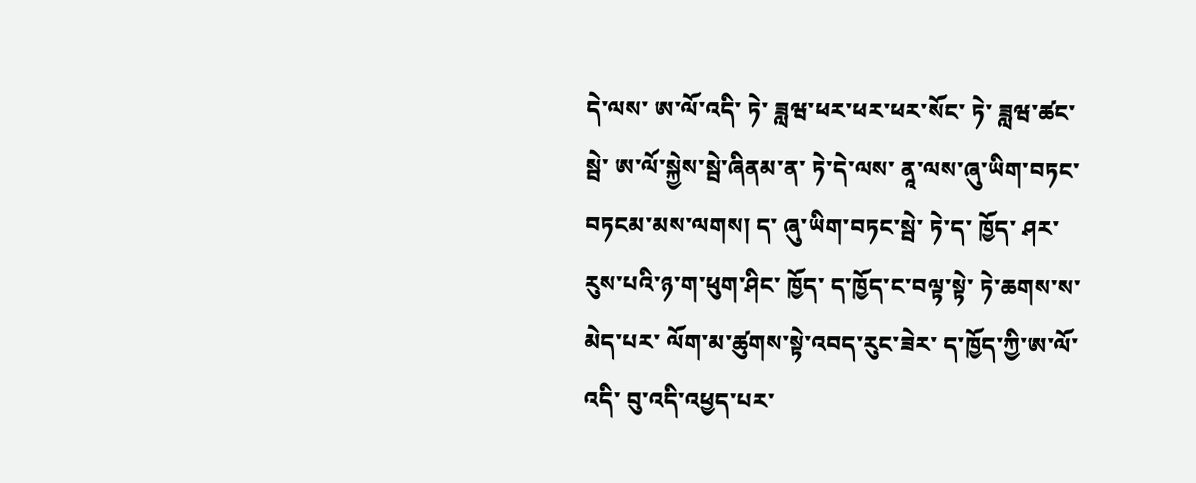དེ་ལས་ ཨ་ལོ་འདི་ ཏེ་ ཟླཝ་ཕར་ཕར་ཕར་སོང་ ཏེ་ ཟླཝ་ཚང་སྦེ་ ཨ་ལོ་སྐྱེས་སྦེ་ཞིནམ་ན་ ཏེ་དེ་ལས་ ནཱ་ལས་ཞུ་ཡིག་བཏང་བཏངམ་མས་ལགས། ད་ ཞུ་ཡིག་བཏང་སྦེ་ ཏེ་ད་ ཁྱོད་ ཤར་རུས་པའི་ཉ་ག་ཕུག་ཤིང་ ཁྱོད་ ད་ཁྱོད་ང་བལྟ་སྟེ་ ཏེ་ཆགས་ས་མེད་པར་ ལོག་མ་ཚུགས་སྟེ་འབད་རུང་ཟེར་ ད་ཁྱོད་ཀྱི་ཨ་ལོ་འདི་ བུ་འདི་འཕྱད་པར་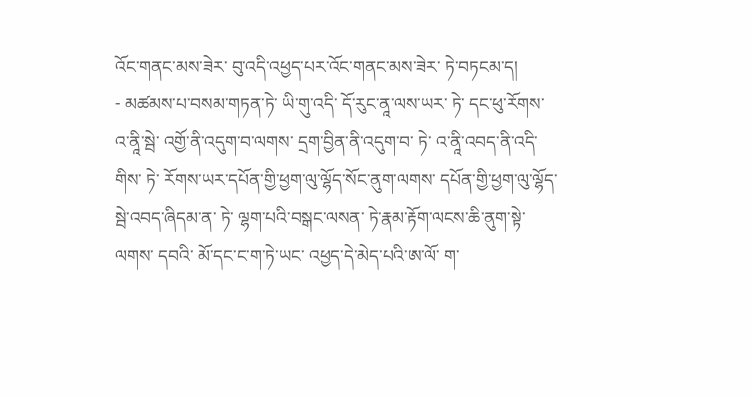འོང་གནང་མས་ཟེར་ བུ་འདི་འཕྱད་པར་འོང་གནང་མས་ཟེར་ ཏེ་བཏངམ་ད།
- མཚམས་པ་བསམ་གཏན་ཏེ་ ཡི་གུ་འདི་ དོ་རུང་ནཱ་ལས་ཡར་ ཏེ་ དང་ཕུ་རོགས་ འ་ནཱི་སྦེ་ འགྱོ་ནི་འདུག་བ་ལགས་ དྲག་བྱིན་ནི་འདུག་བ་ ཏེ་ འ་ནཱི་འབད་ནི་འདི་གིས་ ཏེ་ རོགས་ཡར་དཔོན་གྱི་ཕྱག་ལུ་ལྷོད་སོང་ནུག་ལགས་ དཔོན་གྱི་ཕྱག་ལུ་ལྷོད་སྦེ་འབད་ཞིདམ་ན་ ཏེ་ ལྷག་པའི་བསྒང་ལསན་ ཏེ་རྣམ་རྟོག་ལངས་ཆི་ནུག་སྟེ་ལགས་ དབའི་ མོ་དང་ང་ག་ཏེ་ཡང་ འཕྱད་དེ་མེད་པའི་ཨ་ལོ་ ག་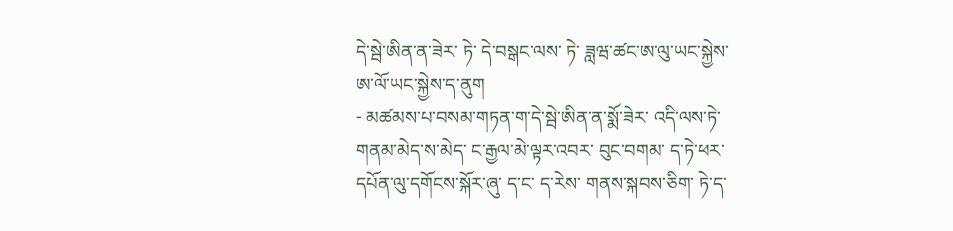དེ་སྦེ་ཨིན་ན་ཟེར་ ཏེ་ དེ་བསྒང་ལས་ ཏེ་ ཟླཝ་ཚང་ཨ་ལུ་ཡང་སྐྱེས་ ཨ་ལོ་ཡང་སྐྱེས་ད་ནུག
- མཚམས་པ་བསམ་གཏན་ག་དེ་སྦེ་ཨིན་ན་སྨོ་ཟེར་ འདི་ལས་ཏེ་ གནམ་མེད་ས་མེད་ ང་རྒྱལ་མེ་ལྟར་འབར་ བུང་བགམ་ ད་ཏེ་ཕར་དཔོན་ལུ་དགོངས་སྐོར་ཞུ་ ད་ང་ ད་རེས་ གནས་སྐབས་ཅིག་ ཏེ་ད་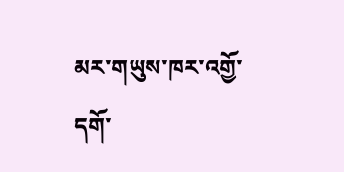མར་གཡུས་ཁར་འགྱོ་དགོ་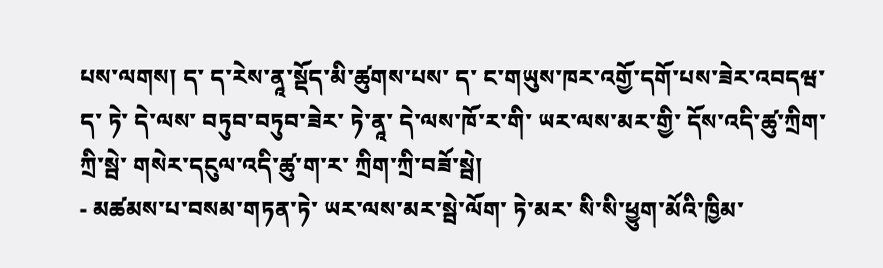པས་ལགས། ད་ ད་རེས་ནཱ་སྡོད་མི་ཚུགས་པས་ ད་ ང་གཡུས་ཁར་འགྱོ་དགོ་པས་ཟེར་འབདཝ་ད་ ཏེ་ དེ་ལས་ བཏུབ་བཏུབ་ཟེར་ ཏེ་ནཱ་ དེ་ལས་ཁོ་ར་གི་ ཡར་ལས་མར་གྱི་ དོས་འདི་ཚུ་ཀྲིག་ཀྲི་སྦེ་ གསེར་དངུལ་འདི་ཚུ་ག་ར་ ཀྲིག་ཀྲི་བཟོ་སྦེ།
- མཚམས་པ་བསམ་གཏན་ཏེ་ ཡར་ལས་མར་སྦེ་ལོག་ ཏེ་མར་ སི་སི་ཕྱུག་མོའི་ཁྱིམ་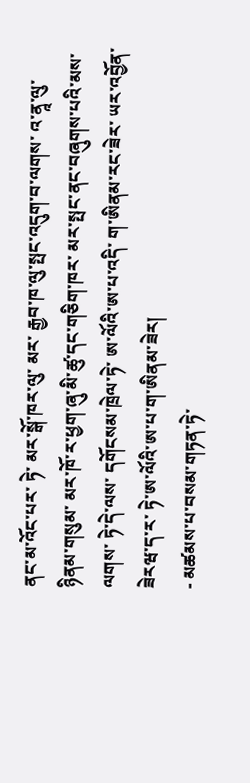ནང་མ་འོང་པར་ ཏེ་ མར་སྒོ་ཁར་ལུ་ མར་ རྒྱབ་ཁ་ལུ་སྤང་འདུག་བ་ལགས་ འ་ནཱ་ལུ་ཉིནམ་གསུམ་ མར་ཁོ་ར་ཕྱག་ཞུ་མི་ཚུ་དང་གཅིག་ཁར་ མར་སྤང་ནང་བཞུགས་པའི་མས་ལགས་ ཏེ་དེ་ལས་ དགོངསམ་ཁྲེལ་ཏེ་ ཨ་ལོའི་ཨ་པ་འདི་ ག་ཨིནམ་རང་ཟེར་ ཡར་འབྱོན་ཟེརཝ་ད་ར་ ཏེ་ཨ་ལོའི་ཨ་པ་ག་ཨིནམ་ཟེར།
- མཚམས་པ་བསམ་གཏན་ཏེ་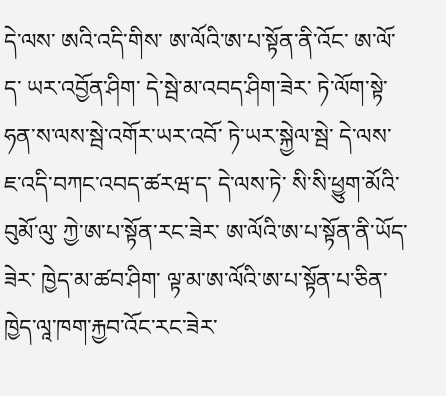དེ་ལས་ ཨའི་འདི་གིས་ ཨ་ལོའི་ཨ་པ་སྟོན་ནི་འོང་ ཨ་ལོ་ ད་ ཡར་འབྱོན་ཤིག་ དེ་སྦེ་མ་འབད་ཤིག་ཟེར་ ཏེ་ལོག་སྟེ་ ཧན་ས་ལས་སྦེ་འགོར་ཡར་འབོ་ ཏེ་ཡར་སྐྱེལ་སྦེ་ དེ་ལས་ ཇ་འདི་བཀང་འབད་ཚརཝ་ད་ དེ་ལས་ཏེ་ སི་སི་ཕྱུག་མོའི་བུམོ་ལུ་ ཀྱེ་ཨ་པ་སྟོན་རང་ཟེར་ ཨ་ལོའི་ཨ་པ་སྟོན་ནི་ཡོད་ཟེར་ ཁྱེད་མ་ཚབ་ཤིག་ ལྟ་མ་ཨ་ལོའི་ཨ་པ་སྟོན་པ་ཅིན་ ཁྱེད་ལཱ་ཁག་རྐྱབ་འོང་རང་ཟེར་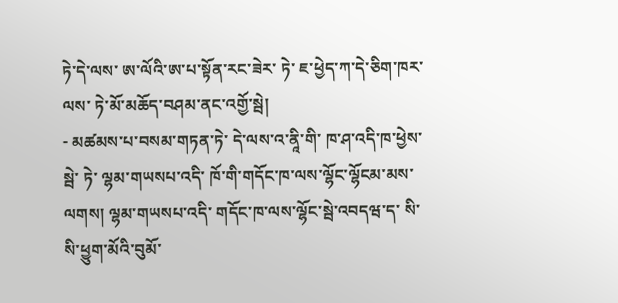ཏེ་དེ་ལས་ ཨ་ལོའི་ཨ་པ་སྟོན་རང་ཟེར་ ཏེ་ ཇ་ཕྱེད་ཀ་དེ་ཅིག་ཁར་ལས་ ཏེ་མོ་མཆོད་བཤམ་ནང་འགྱོ་སྦེ།
- མཚམས་པ་བསམ་གཏན་ཏེ་ དེ་ལས་འ་ནཱི་གི་ ཁ་ཤ་འདི་ཁ་ཕྱེས་སྦེ་ ཏེ་ ལྷམ་གཡསཔ་འདི་ ཁོ་གི་གདོང་ཁ་ལས་ལྷོང་ལྷོངམ་མས་ལགས། ལྷམ་གཡསཔ་འདི་ གདོང་ཁ་ལས་ལྷོང་སྦེ་འབདཝ་ད་ སི་སི་ཕྱུག་མོའི་བུམོ་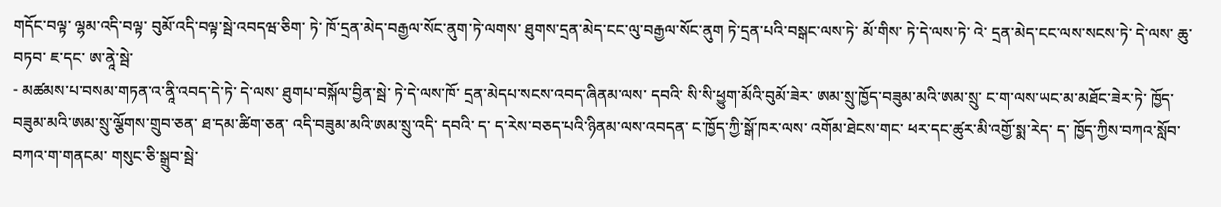གདོང་བལྟ་ ལྷམ་འདི་བལྟ་ བུམོ་འདི་བལྟ་སྦེ་འབདཝ་ཅིག་ ཏེ་ ཁོ་དྲན་མེད་བརྒྱལ་སོང་ནུག་ཏེ་ལགས་ ཐུགས་དྲན་མེད་ངང་ལུ་བརྒྱལ་སོང་ནུག ཏེ་དྲན་པའི་བསྒང་ལས་ཏེ་ མོ་གིས་ ཏེ་དེ་ལས་ཏེ་ འེ་ དྲན་མེད་ངང་ལས་སངས་ཏེ་ དེ་ལས་ ཆུ་བཏབ་ ཇ་དང་ ཨ་ནཱེ་སྦེ་
- མཚམས་པ་བསམ་གཏན་འ་ནཱི་འབད་དེ་ཏེ་ དེ་ལས་ ཐུགཔ་བསྐོལ་བྱིན་སྦེ་ ཏེ་དེ་ལས་ཁོ་ དྲན་མེདཔ་སངས་འབད་ཞིནམ་ལས་ དབའི་ སི་སི་ཕྱུག་མོའི་བུམོ་ཟེར་ ཨམ་སྲུ་ཁྱོད་བཟུམ་མའི་ཨམ་སྲུ་ ང་ག་ལས་ཡང་མ་མཐོང་ཟེར་ཏེ་ ཁྱོད་བཟུམ་མའི་ཨམ་སྲུ་ལྕོགས་གྲུབ་ཅན་ ཐ་དམ་ཚིག་ཅན་ འདི་བཟུམ་མའི་ཨམ་སྲུ་འདི་ དབའི་ ད་ ད་རེས་བཅད་པའི་ཉིནམ་ལས་འབདན་ ང་ཁྱོད་ཀྱི་སྒོ་ཁར་ལས་ འགོམ་ཐེངས་གང་ ཕར་དང་ཚུར་མི་འགྱོ་སྨ་རེད་ ད་ ཁྱོད་ཀྱིས་བཀའ་སློབ་ བཀའ་ག་གནངམ་ གསུང་ཅི་སྒྲུབ་སྦེ་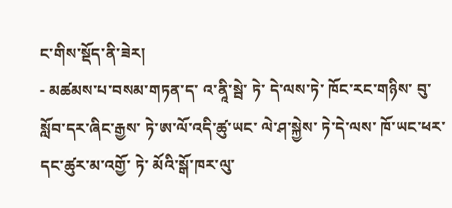ང་གིས་སྡོད་ནི་ཟེར།
- མཚམས་པ་བསམ་གཏན་ད་ འ་ནཱི་སྦེ་ ཏེ་ དེ་ལས་ཏེ་ ཁོང་རང་གཉིས་ བུ་སློབ་དར་ཞིང་རྒྱས་ ཏེ་ཨ་ལོ་འདི་ཚུ་ཡང་ ལེ་ཤ་སྐྱེས་ ཏེ་དེ་ལས་ ཁོ་ཡང་ཕར་དང་ཚུར་མ་འགྱོ་ ཏེ་ མོའི་སྒོ་ཁར་ལུ་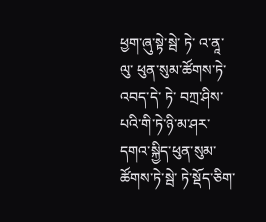ཕྱག་ཞུ་སྟེ་སྦེ་ ཏེ་ འ་ནཱ་ལུ་ ཕུན་སུམ་ཚོགས་ཏེ་འབད་དེ་ ཏེ་ བཀྲ་ཤིས་པའི་གི་ཏེ་ཉི་མ་ཤར་ དགའ་སྐྱིད་ཕུན་སུམ་ཚོགས་ཏེ་སྦེ་ ཏེ་སྡོད་ཅིག་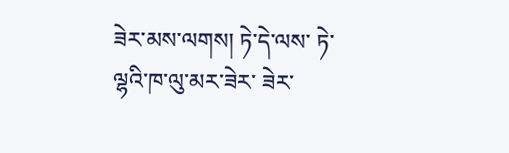ཟེར་མས་ལགས། ཏེ་དེ་ལས་ ཏེ་ ལྷའི་ཁ་ལུ་མར་ཟེར་ ཟེར་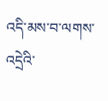འདི་མས་བ་ལགས་ འདྲེའི་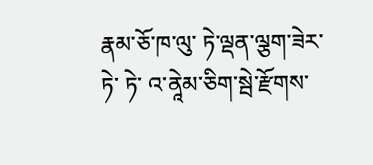རྣམ་ཅོ་ཁ་ལུ་ ཏེ་ལྡན་ལྕག་ཟེར་ཏེ་ ཏེ་ འ་ནཱེམ་ཅིག་སྦེ་རྫོགས་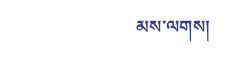མས་ལགས།